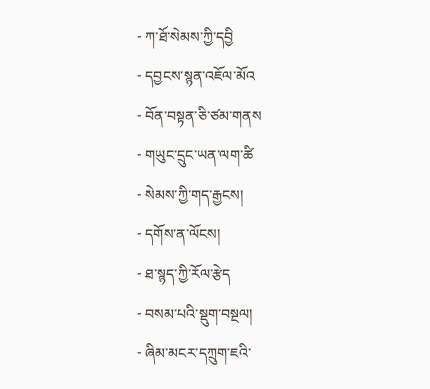- ཀ་ཐོ་སེམས་ཀྱི་དབྱི
- དབྱངས་སྙན་འཇོལ་མོའ
- བོན་བསྟན་ཅི་ཙམ་གནས
- གཡུང་དྲུང་ཡན་ལག་ཚི
- སེམས་ཀྱི་གད་རྒྱངས།
- དགོས་ན་ལོངས།
- ཐ་སྙད་ཀྱི་རོལ་རྩེད
- བསམ་པའི་སྡུག་བསྔལ།
- ཞིམ་མངར་དཀྲུག་ཇའི་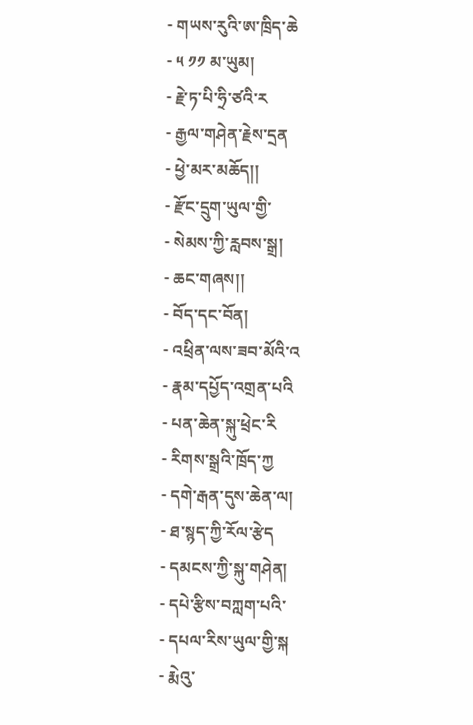- གཡས་རུའི་ཨ་ཁྲིད་ཆེ
- ༥ ༡༡ མ་ཡུམ།
- རྗེ་ཏ་པི་ཧྲི་ཙའི་ར
- རྒྱལ་གཤེན་རྗེས་དྲན
- ཕྱེ་མར་མཆོད།།
- རྫོང་དྲུག་ཡུལ་གྱི་
- སེམས་ཀྱི་རླབས་སྒྲ།
- ཆང་གཞས།།
- བོད་དང་བོན།
- འཕྲིན་ལས་ཟབ་མོའི་འ
- རྣམ་དཔྱོད་འགྲན་པའི
- པན་ཆེན་སྐུ་ཕྲེང་རི
- རིགས་སྒྲའི་ཁྲོད་ཀྱ
- དགེ་རྒན་དུས་ཆེན་ལ།
- ཐ་སྙད་ཀྱི་རོལ་རྩེད
- དམངས་ཀྱི་སྐུ་གཤེན།
- དཔེ་རྩིས་བཀླག་པའི་
- དཔལ་རིས་ཡུལ་གྱི་སྐ
- རྨེའུ་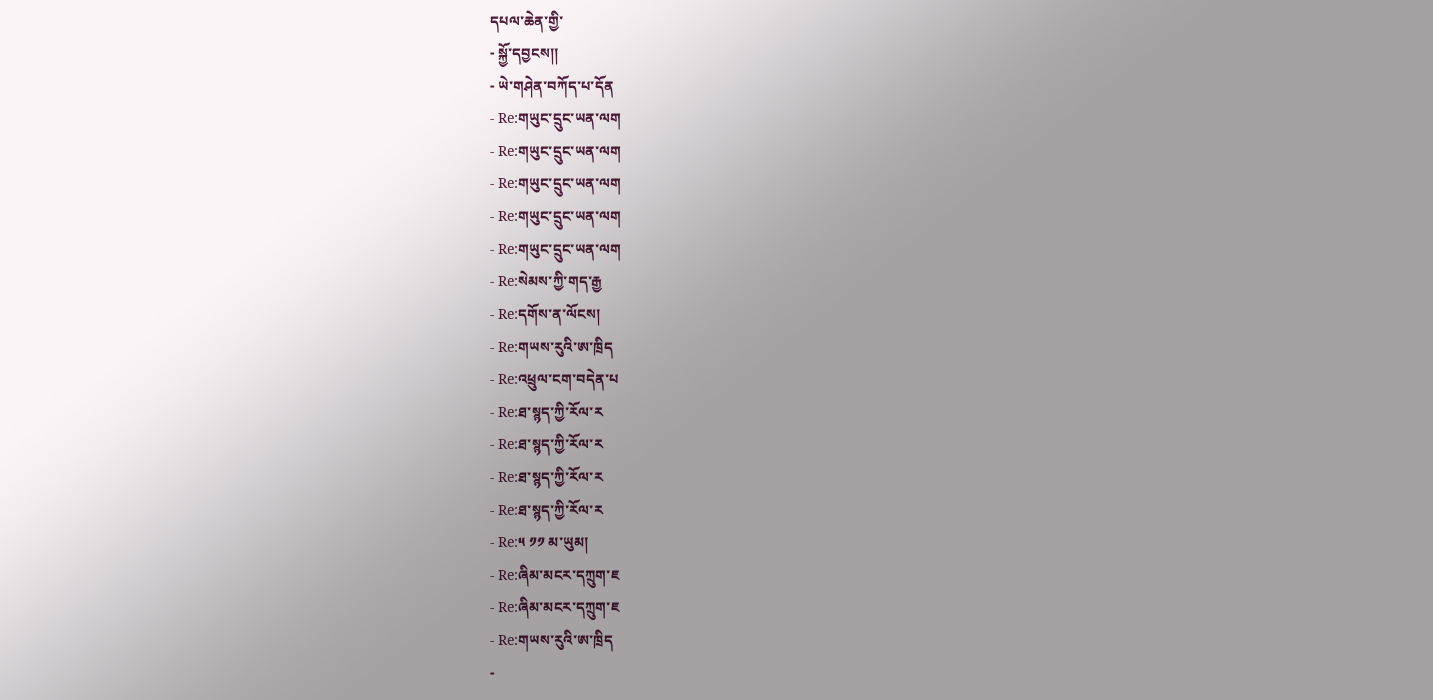དཔལ་ཆེན་གྱི་
- སྐྱོ་དབྱངས།།
- ཡེ་གཤེན་བཀོད་པ་དོན
- Re:གཡུང་དྲུང་ཡན་ལག
- Re:གཡུང་དྲུང་ཡན་ལག
- Re:གཡུང་དྲུང་ཡན་ལག
- Re:གཡུང་དྲུང་ཡན་ལག
- Re:གཡུང་དྲུང་ཡན་ལག
- Re:སེམས་ཀྱི་གད་རྒྱ
- Re:དགོས་ན་ལོངས།
- Re:གཡས་རུའི་ཨ་ཁྲིད
- Re:འཕྲུལ་ངག་བདེན་པ
- Re:ཐ་སྙད་ཀྱི་རོལ་ར
- Re:ཐ་སྙད་ཀྱི་རོལ་ར
- Re:ཐ་སྙད་ཀྱི་རོལ་ར
- Re:ཐ་སྙད་ཀྱི་རོལ་ར
- Re:༥ ༡༡ མ་ཡུམ།
- Re:ཞིམ་མངར་དཀྲུག་ཇ
- Re:ཞིམ་མངར་དཀྲུག་ཇ
- Re:གཡས་རུའི་ཨ་ཁྲིད
-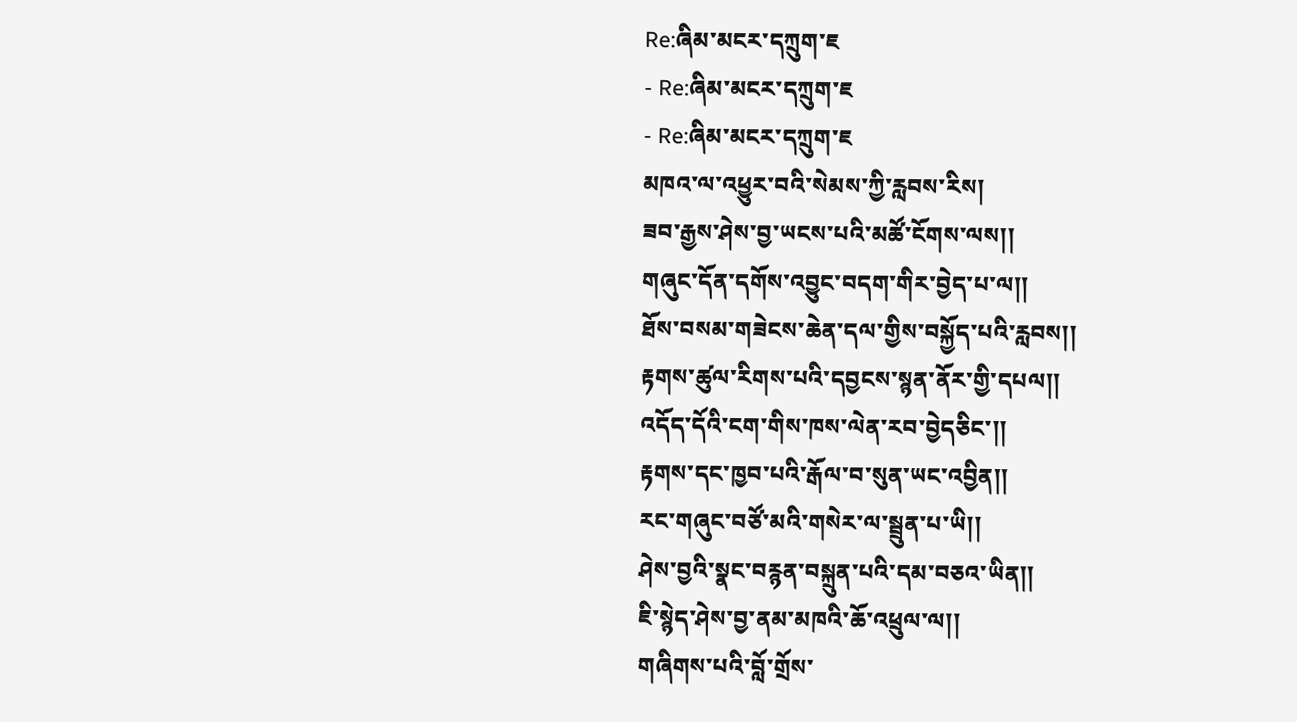Re:ཞིམ་མངར་དཀྲུག་ཇ
- Re:ཞིམ་མངར་དཀྲུག་ཇ
- Re:ཞིམ་མངར་དཀྲུག་ཇ
མཁའ་ལ་འཕྱུར་བའི་སེམས་ཀྱི་རླབས་རིས།
ཟབ་རྒྱས་ཤེས་བྱ་ཡངས་པའི་མཚོ་ངོགས་ལས།།
གཞུང་དོན་དགོས་འབྱུང་བདག་གིར་བྱེད་པ་ལ།།
ཐོས་བསམ་གཟེངས་ཆེན་དལ་གྱིས་བསྐྱོད་པའི་རླབས།།
རྟགས་ཚུལ་རིགས་པའི་དབྱངས་སྙན་ནོར་གྱི་དཔལ།།
འདོད་དོའི་ངག་གིས་ཁས་ལེན་རབ་བྱེདཅིང་།།
རྟགས་དང་ཁྱབ་པའི་རྒོལ་བ་སུན་ཡང་འབྱིན།།
རང་གཞུང་བཙོ་མའི་གསེར་ལ་སྦྲུན་པ་ཡི།།
ཤེས་བྱའི་སྣང་བརྙན་བསྐྲུན་པའི་དམ་བཅའ་ཡིན།།
ཇི་སྙེད་ཤེས་བྱ་ནམ་མཁའི་ཆོ་འཕྲུལ་ལ།།
གཞིགས་པའི་བློ་གྲོས་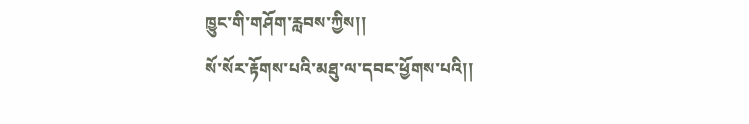ཁྱུང་གི་གཤོག་རླབས་ཀྱིས།།
སོ་སོར་རྟོགས་པའི་མཐུ་ལ་དབང་ཕྱོགས་པའི།།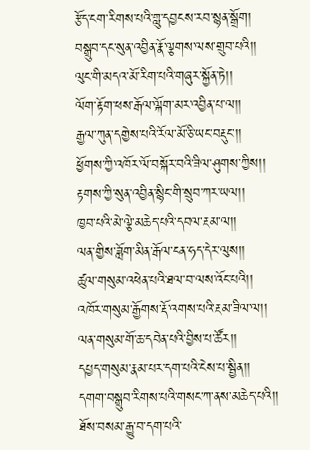རྩོད་ངག་རིགས་པའི་གླུ་དབྱངས་རབ་སྙན་སྒྲོག།
བསྒྲུབ་དང་སུན་འབྱིན་རྣོ་ལྕགས་ལས་གྲུབ་པའི།།
ལུང་གི་མདའ་མོ་རིག་པའི་གཞུར་སྐྱོན་ཏེ།།
ལོག་རྟོག་ཕས་རྒོལ་ལྐོག་མར་འབྱིན་པ་ལ།།
རྒྱལ་ཀུན་དགྱེས་པའི་རོལ་མོ་ཅི་ཡང་བརྡུང་།།
ཕྱོགས་ཀྱི་འཁོར་ལོ་བསྐོར་བའི་ཟིལ་ཤུགས་ཀྱིས།།
རྟགས་ཀྱི་སུན་འབྱིན་སྙིང་གི་སྲུབ་ཀར་ཡལ།།
ཁྱབ་པའི་མེ་ལྕེ་མཆེད་པའི་དབལ་རྔམ་ལ།།
ལན་གྱིས་ཟློག་མིན་རྒོལ་ངན་ཧད་དེར་ལུས།།
ཚུལ་གསུམ་འཕེན་པའི་ཐལ་བ་ལས་འོང་པའི།།
འཁོར་གསུམ་རྒྱོགས་རྡོ་འགས་པའི་རྔམ་ཟིལ་ལ།།
ལན་གསུམ་གོ་ཆ་དབེན་པའི་བྱིས་པ་ཚོར།།
དཔྱད་གསུམ་རྣམ་པར་དག་པའི་ངེས་པ་སྦྱིན།།
དགག་བསྒྲུབ་རིགས་པའི་གསང་ཀ་ནས་མཆེད་པའི།།
ཐོས་བསམ་རྒྱུ་བ་དག་པའི་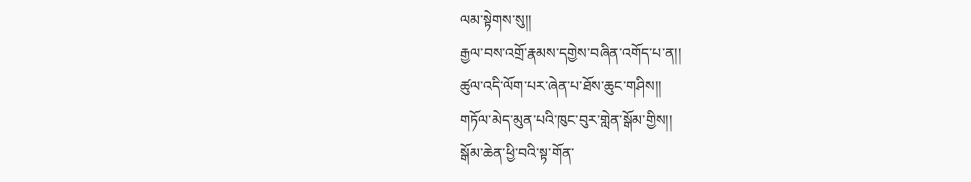ལམ་སྟེགས་སུ།།
རྒྱལ་བས་འགྲོ་རྣམས་དགྱེས་བཞིན་འགོད་པ་ན།།
ཚུལ་འདི་ལོག་པར་ཞེན་པ་ཐོས་ཆུང་གཤིས།།
གཏོལ་མེད་མུན་པའི་ཁུང་བུར་གླེན་སྒོམ་གྱིས།།
སྒོམ་ཆེན་ཕྱི་བའི་སྟ་གོན་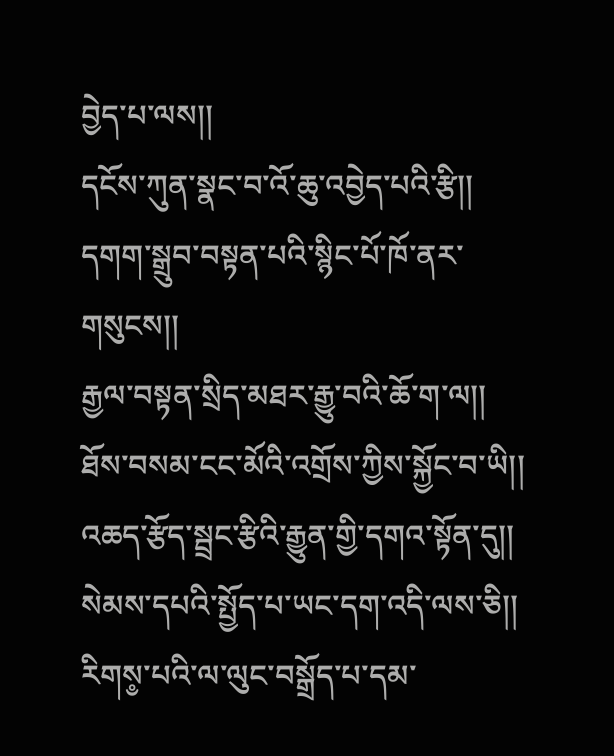བྱེད་པ་ལས།།
དངོས་ཀུན་སྣང་བ་འོ་ཆུ་འབྱེད་པའི་རྩི།།
དགག་སྒྲུབ་བསྟན་པའི་སྙིང་པོ་ཁོ་ནར་གསུངས།།
རྒྱལ་བསྟན་སྲིད་མཐར་རྒྱུ་བའི་ཆོ་ག་ལ།།
ཐོས་བསམ་ངང་མོའི་འགྲོས་ཀྱིས་སྐྱོང་བ་ཡི།།
འཆད་རྩོད་སྦྲང་རྩིའི་རྒྱུན་གྱི་དགའ་སྟོན་དུ།།
སེམས་དཔའི་སྤྱོད་པ་ཡང་དག་འདི་ལས་ཅི།།
རིགས༵་པའི་ལ་ལུང་བསྒྲོད་པ་དམ་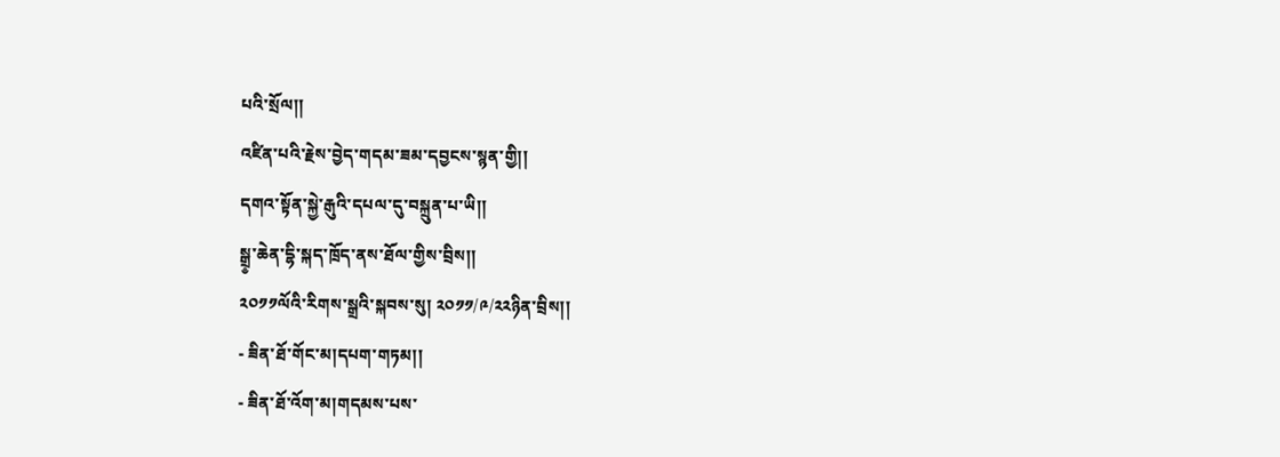པའི་སྲོལ།།
འཛིན་པའི་རྗེས་བྱེད་གདམ་ཟམ་དབྱངས་སྙན་གྱི།།
དགའ་སྟོན་སྐྱེ་རྒུའི་དཔལ་དུ་བསྐྲུན་པ་ཡི།།
སྒྲ༵་ཆེན་དྷི་སྐད་ཁྲོད་ནས་ཐོལ་གྱིས་བྲིས།།
༢༠༡༡ལོའི་རིགས་སྒྲའི་སྐབས་སུ། ༢༠༡༡/༩/༢༢ཉིན་བྲིས།།
- ཟིན་ཐོ་གོང་མ།དཔག་གཏམ།།
- ཟིན་ཐོ་འོག་མ།གདམས་པས་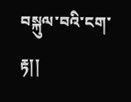བསྐུལ་བའི་ངག་རྟ།།